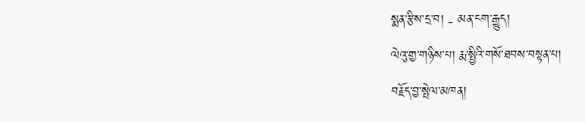སྨན་རྩིས་དྲ་བ། - མན་ངག་རྒྱུད།
ལེའུ་གྱ་གཉིས་པ། རྨ་སྤྱིའི་གསོ་ཐབས་བསྟན་པ།
བརྗོད་བྱ་སྤེལ་མཁན།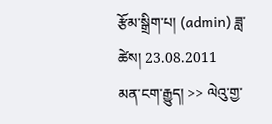རྩོམ་སྒྲིག་པ། (admin) ཟླ་ཚེས། 23.08.2011
མན་ངག་རྒྱུད། >> ལེའུ་གྱ་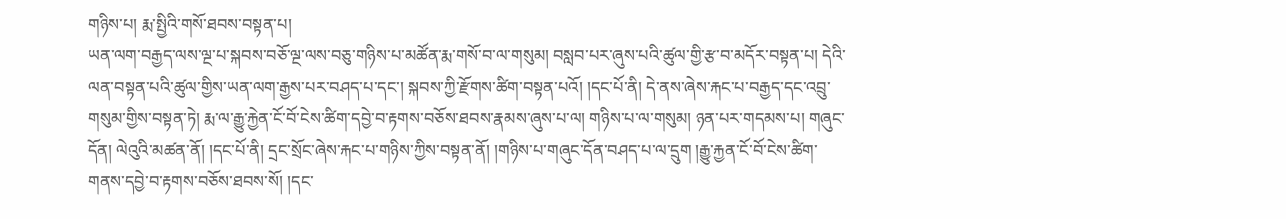གཉིས་པ། རྨ་སྤྱིའི་གསོ་ཐབས་བསྟན་པ།
ཡན་ལག་བརྒྱད་ལས་ལྔ་པ་སྐབས་བཅོ་ལྔ་ལས་བཅུ་གཉིས་པ་མཚོན་རྨ་གསོ་བ་ལ་གསུམ། བསླབ་པར་ཞུས་པའི་ཚུལ་གྱི་རྩ་བ་མདོར་བསྟན་པ། དེའི་ལན་བསྟན་པའི་ཚུལ་གྱིས་ཡན་ལག་རྒྱས་པར་བཤད་པ་དང་། སྐབས་ཀྱི་རྫོགས་ཚིག་བསྟན་པའོ། །དང་པོ་ནི། དེ་ནས་ཞེས་རྐང་པ་བརྒྱད་དང་འབྲུ་གསུམ་གྱིས་བསྟན་ཏེ། རྨ་ལ་རྒྱུ་རྐྱེན་ངོ་བོ་ངེས་ཚིག་དབྱེ་བ་རྟགས་བཅོས་ཐབས་རྣམས་ཞུས་པ་ལ། གཉིས་པ་ལ་གསུམ། ཉན་པར་གདམས་པ། གཞུང་དོན། ལེའུའི་མཚན་ནོ། །དང་པོ་ནི། དྲང་སྲོང་ཞེས་རྐང་པ་གཉིས་ཀྱིས་བསྟན་ནོ། །གཉིས་པ་གཞུང་དོན་བཤད་པ་ལ་དྲུག །རྒྱུ་རྐྱན་ངོ་བོ་ངེས་ཚིག་གནས་དབྱེ་བ་རྟགས་བཅོས་ཐབས་སོ། །དང་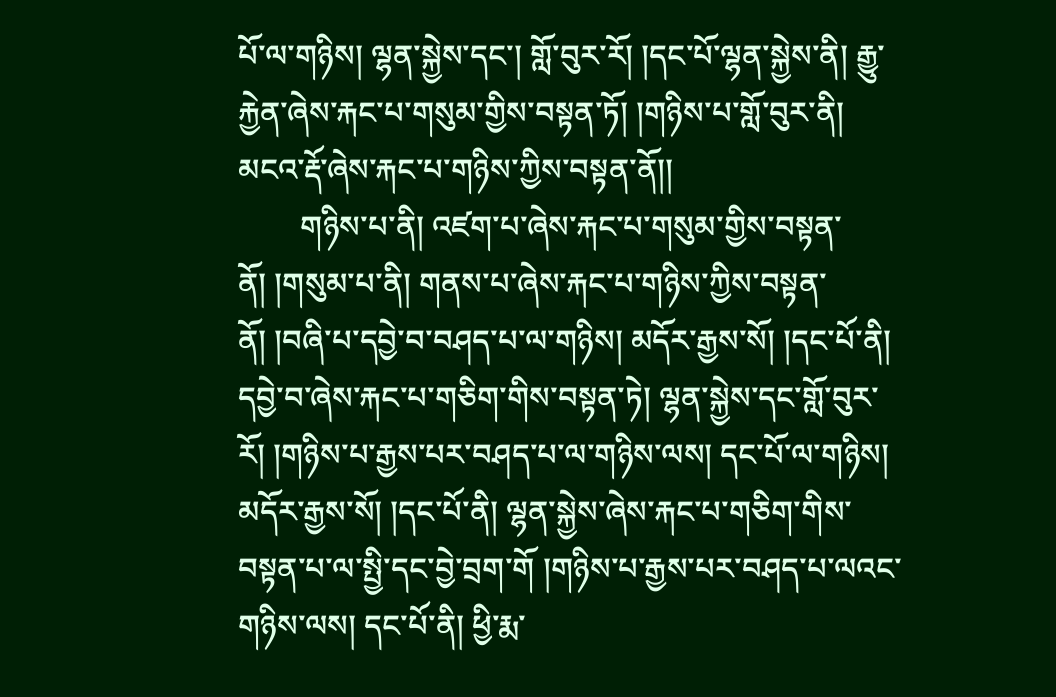པོ་ལ་གཉིས། ལྷན་སྐྱེས་དང་། གློ་བུར་རོ། །དང་པོ་ལྷན་སྐྱེས་ནི། རྒྱུ་རྐྱེན་ཞེས་རྐང་པ་གསུམ་གྱིས་བསྟན་ཏོ། །གཉིས་པ་གློ་བུར་ནི། མངའ་རྡོ་ཞེས་རྐང་པ་གཉིས་ཀྱིས་བསྟན་ནོ།།
        གཉིས་པ་ནི། འཛག་པ་ཞེས་རྐང་པ་གསུམ་གྱིས་བསྟན་ནོ། །གསུམ་པ་ནི། གནས་པ་ཞེས་རྐང་པ་གཉིས་ཀྱིས་བསྟན་ནོ། །བཞི་པ་དབྱེ་བ་བཤད་པ་ལ་གཉིས། མདོར་རྒྱས་སོ། །དང་པོ་ནི། དབྱེ་བ་ཞེས་རྐང་པ་གཅིག་གིས་བསྟན་ཏེ། ལྷན་སྐྱེས་དང་གློ་བུར་རོ། །གཉིས་པ་རྒྱས་པར་བཤད་པ་ལ་གཉིས་ལས། དང་པོ་ལ་གཉིས། མདོར་རྒྱས་སོ། །དང་པོ་ནི། ལྷན་སྐྱེས་ཞེས་རྐང་པ་གཅིག་གིས་བསྟན་པ་ལ་སྤྱི་དང་བྱེ་བྲག་གོ །གཉིས་པ་རྒྱས་པར་བཤད་པ་ལའང་གཉིས་ལས། དང་པོ་ནི། ཕྱི་རྨ་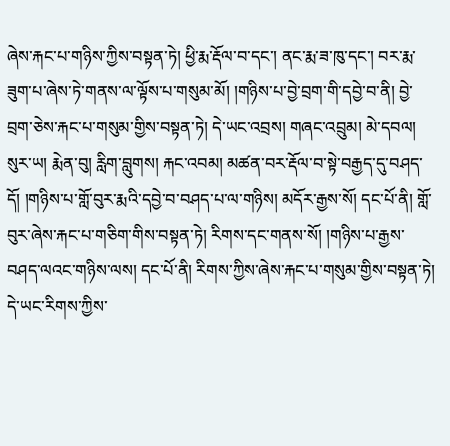ཞེས་རྐང་པ་གཉིས་ཀྱིས་བསྟན་ཏེ། ཕྱི་རྨ་རྡོལ་བ་དང་། ནང་རྨ་ཟ་ཁུ་དང་། བར་རྨ་ཟུག་པ་ཞེས་ཏེ་གནས་ལ་ལྟོས་པ་གསུམ་མོ། །གཉིས་པ་བྱེ་བྲག་གི་དབྱེ་བ་ནི། བྱེ་བྲག་ཅེས་རྐང་པ་གསུམ་གྱིས་བསྟན་ཏེ། དེ་ཡང་འབྲས། གཞང་འབྲུམ། མེ་དབལ། སུར་ཡ། རྨེན་བུ། རླིག་བླུགས། རྐང་འབམ། མཚན་བར་རྡོལ་བ་སྟེ་བརྒྱད་དུ་བཤད་དོ། །གཉིས་པ་གློ་བུར་རྨའི་དབྱེ་བ་བཤད་པ་ལ་གཉིས། མདོར་རྒྱས་སོ། དང་པོ་ནི། གློ་བུར་ཞེས་རྐང་པ་གཅིག་གིས་བསྟན་ཏེ། རིགས་དང་གནས་སོ། །གཉིས་པ་རྒྱས་བཤད་ལའང་གཉིས་ལས། དང་པོ་ནི། རིགས་ཀྱིས་ཞེས་རྐང་པ་གསུམ་གྱིས་བསྟན་ཏེ། དེ་ཡང་རིགས་ཀྱིས་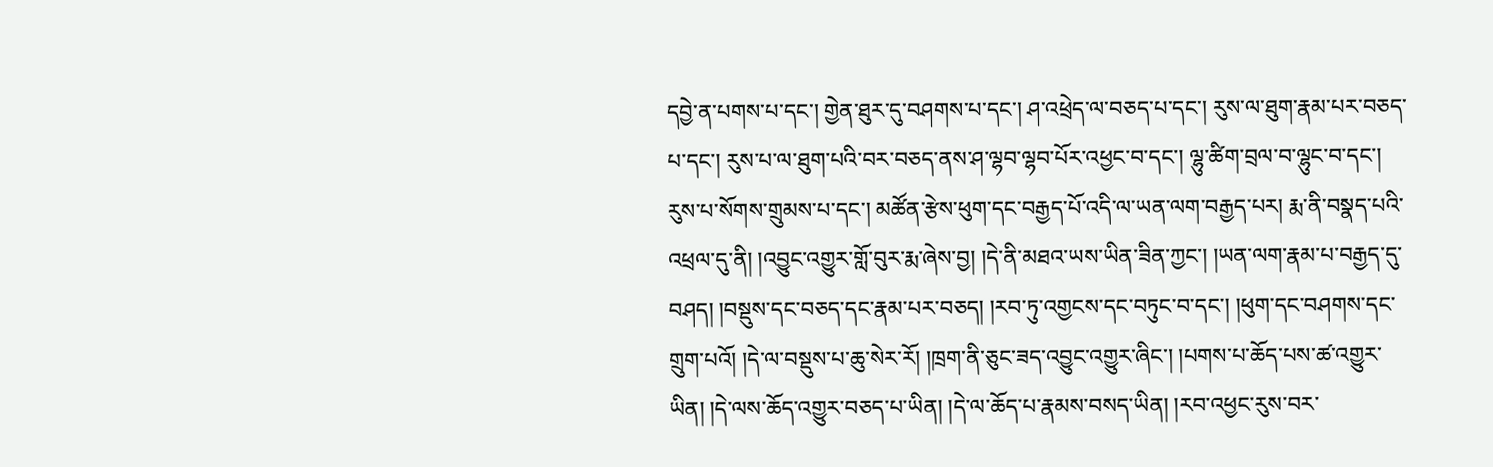དབྱེ་ན་པགས་པ་དང་། གྱེན་ཐུར་དུ་བཤགས་པ་དང་། ཤ་འཕྲེད་ལ་བཅད་པ་དང་། རུས་ལ་ཐུག་རྣམ་པར་བཅད་པ་དང་། རུས་པ་ལ་ཐུག་པའི་བར་བཅད་ནས་ཤ་ལྷབ་ལྷབ་པོར་འཕྱང་བ་དང་། ལྷུ་ཚིག་བྲལ་བ་ལྷུང་བ་དང་། རུས་པ་སོགས་གྲུམས་པ་དང་། མཚོན་རྩེས་ཕུག་དང་བརྒྱད་པོ་འདི་ལ་ཡན་ལག་བརྒྱད་པར། རྨ་ནི་བསྣད་པའི་འཕྲལ་དུ་ནི། །འབྱུང་འགྱུར་གློ་བུར་རྨ་ཞེས་བྱ། །དེ་ནི་མཐའ་ཡས་ཡིན་ཟིན་ཀྱང་། །ཡན་ལག་རྣམ་པ་བརྒྱད་དུ་བཤད། །བསྡུས་དང་བཅད་དང་རྣམ་པར་བཅད། །རབ་ཏུ་འགྱངས་དང་བཏུང་བ་དང་། །ཕུག་དང་བཤགས་དང་གྲུག་པའོ། །དེ་ལ་བསྡུས་པ་ཆུ་སེར་རོ། །ཁྲག་ནི་ཅུང་ཟད་འབྱུང་འགྱུར་ཞིང་། །པགས་པ་ཆོད་པས་ཚ་འགྱུར་ཡིན། །དེ་ལས་ཆོད་འགྱུར་བཅད་པ་ཡིན། །དེ་ལ་ཆོད་པ་རྣམས་བསད་ཡིན། །རབ་འཕྱང་རུས་བར་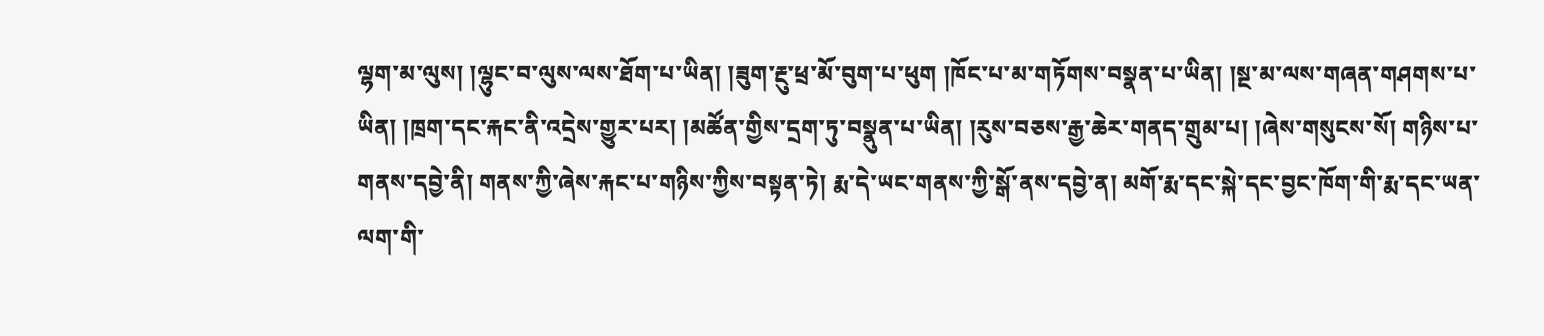ལྷག་མ་ལུས། །ལྷུང་བ་ལུས་ལས་ཐོག་པ་ཡིན། །ཟུག་རྔུ་ཕྲ་མོ་བུག་པ་ཕུག །ཁོང་པ་མ་གཏོགས་བསྣན་པ་ཡིན། །སྔ་མ་ལས་གཞན་གཤགས་པ་ཡིན། །ཁྲག་དང་རྐང་ནི་འདྲེས་གྱུར་པར། །མཚོན་གྱིས་དྲག་ཏུ་བསྣུན་པ་ཡིན། །རུས་བཅས་རྒྱ་ཆེར་གནད་གྲུམ་པ། །ཞེས་གསུངས་སོ། གཉིས་པ་གནས་དབྱེ་ནི། གནས་ཀྱི་ཞེས་རྐང་པ་གཉིས་ཀྱིས་བསྟན་ཏེ། རྨ་དེ་ཡང་གནས་ཀྱི་སྒོ་ནས་དབྱེ་ན། མགོ་རྨ་དང་སྐེ་དང་བྱང་ཁོག་གི་རྨ་དང་ཡན་ལག་གི་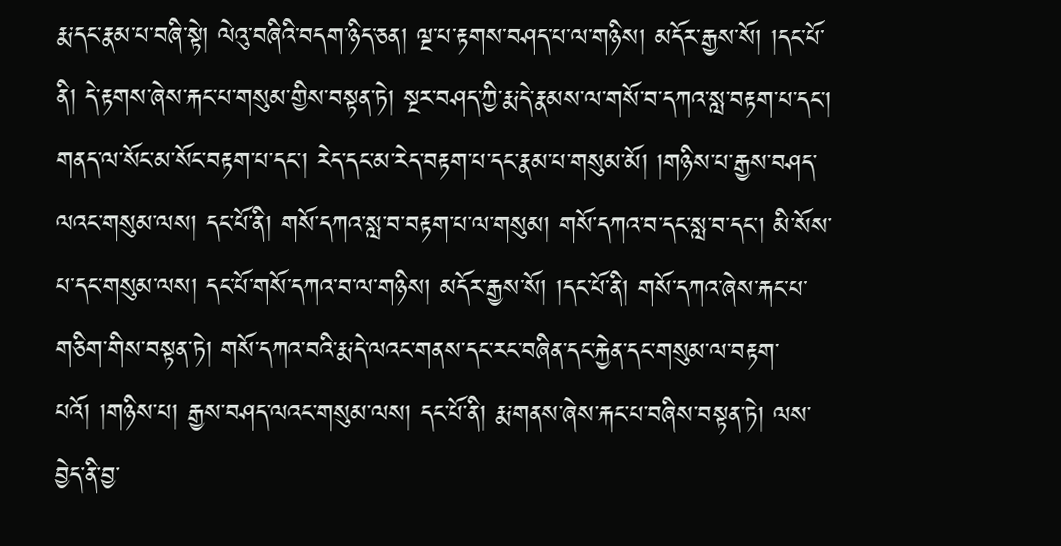རྨ་དང་རྣམ་པ་བཞི་སྟེ། ལེའུ་བཞིའི་བདག་ཉིད་ཅན། ལྔ་པ་རྟགས་བཤད་པ་ལ་གཉིས། མདོར་རྒྱས་སོ། །དང་པོ་ནི། དེ་རྟགས་ཞེས་རྐང་པ་གསུམ་གྱིས་བསྟན་ཏེ། སྔར་བཤད་ཀྱི་རྨ་དེ་རྣམས་ལ་གསོ་བ་དཀའ་སླ་བརྟག་པ་དང་། གནད་ལ་སོང་མ་སོང་བརྟག་པ་དང་། རེད་དང་མ་རེད་བརྟག་པ་དང་རྣམ་པ་གསུམ་མོ། །གཉིས་པ་རྒྱས་བཤད་ལའང་གསུམ་ལས། དང་པོ་ནི། གསོ་དཀའ་སླ་བ་བརྟག་པ་ལ་གསུམ། གསོ་དཀའ་བ་དང་སླ་བ་དང་། མི་སོས་པ་དང་གསུམ་ལས། དང་པོ་གསོ་དཀའ་བ་ལ་གཉིས། མདོར་རྒྱས་སོ། །དང་པོ་ནི། གསོ་དཀའ་ཞེས་རྐང་པ་གཅིག་གིས་བསྟན་ཏེ། གསོ་དཀའ་བའི་རྨ་དེ་ལའང་གནས་དང་རང་བཞིན་དང་རྐྱེན་དང་གསུམ་ལ་བརྟག་པའོ། །གཉིས་པ། རྒྱས་བཤད་ལའང་གསུམ་ལས། དང་པོ་ནི། རྨ་གནས་ཞེས་རྐང་པ་བཞིས་བསྟན་ཏེ། ལས་བྱེད་ནི་བྱ་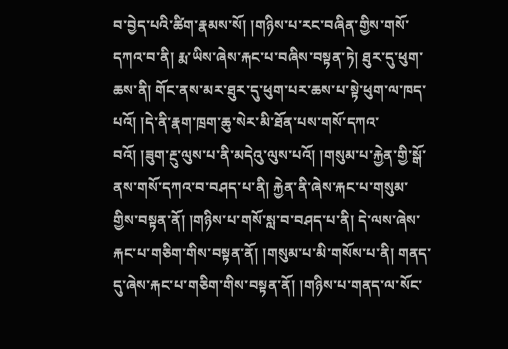བ་བྱེད་པའི་ཚིག་རྣམས་སོ། །གཉིས་པ་རང་བཞིན་གྱིས་གསོ་དཀའ་བ་ནི། རྨ་ཡིས་ཞེས་རྐང་པ་བཞིས་བསྟན་ཏེ། ཐུར་དུ་ཕུག་ཆས་ནི། གོང་ནས་མར་ཐུར་དུ་ཕུག་པར་ཆས་པ་སྟེ་ཕུག་ལ་ཁད་པའོ། །དེ་ནི་རྣག་ཁྲག་ཆུ་སེར་མི་ཐོན་པས་གསོ་དཀའ་བའོ། །ཟུག་རྔུ་ལུས་པ་ནི་མདེའུ་ལུས་པའོ། །གསུམ་པ་རྐྱེན་གྱི་སྒོ་ནས་གསོ་དཀའ་བ་བཤད་པ་ནི། རྐྱེན་ནི་ཞེས་རྐང་པ་གསུམ་གྱིས་བསྟན་ནོ། །གཉིས་པ་གསོ་སླ་བ་བཤད་པ་ནི། དེ་ལས་ཞེས་རྐང་པ་གཅིག་གིས་བསྟན་ནོ། །གསུམ་པ་མི་གསོས་པ་ནི། གནད་དུ་ཞེས་རྐང་པ་གཅིག་གིས་བསྟན་ནོ། །གཉིས་པ་གནད་ལ་སོང་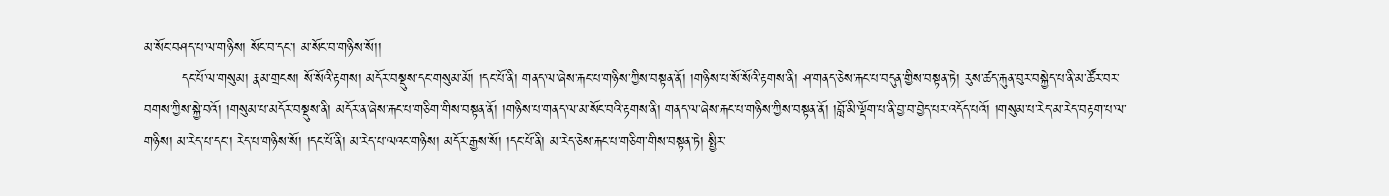མ་སོང་བཤད་པ་ལ་གཉིས། སོང་བ་དང་། མ་སོང་བ་གཉིས་སོ།།
        དང་པོ་ལ་གསུམ། རྣམ་གྲངས། སོ་སོའི་རྟགས། མདོར་བསྡུས་དང་གསུམ་མོ། །དང་པོ་ནི། གནད་ལ་ཞེས་རྐང་པ་གཉིས་ཀྱིས་བསྟན་ནོ། །གཉིས་པ་སོ་སོའི་རྟགས་ནི། ཤ་གནད་ཅེས་རྐང་པ་བདུན་གྱིས་བསྟན་ཏེ། རུས་ཚད་རྐུན་བུར་བསྐྱེད་པ་ནི་མ་ཚོར་བར་བགས་ཀྱིས་སྐྱེ་བའོ། །གསུམ་པ་མདོར་བསྡུས་ནི། མདོར་ན་ཞེས་རྐང་པ་གཅིག་གིས་བསྟན་ནོ། །གཉིས་པ་གནད་ལ་མ་སོང་བའི་རྟགས་ནི། གནད་ལ་ཞེས་རྐང་པ་གཉིས་ཀྱིས་བསྟན་ནོ། །བློ་མི་ལྡོག་པ་ནི་བྱ་བ་བྱེད་པར་འདོད་པའོ། །གསུམ་པ་རེད་མ་རེད་བརྟག་པ་ལ་གཉིས། མ་རེད་པ་དང་། རེད་པ་གཉིས་སོ། །དང་པོ་ནི། མ་རེད་པ་ལའང་གཉིས། མདོར་རྒྱས་སོ། །དང་པོ་ནི། མ་རེད་ཅེས་རྐང་པ་གཅིག་གིས་བསྟན་ཏེ། སྤྱིར་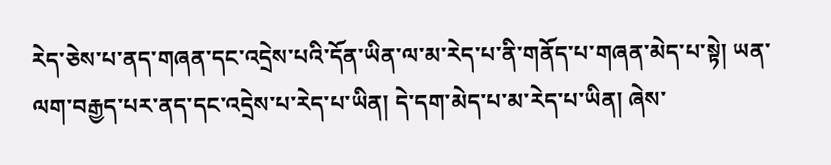རེད་ཅེས་པ་ནད་གཞན་དང་འདྲེས་པའི་དོན་ཡིན་ལ་མ་རེད་པ་ནི་གནོད་པ་གཞན་མེད་པ་སྟེ། ཡན་ལག་བརྒྱད་པར་ནད་དང་འདྲེས་པ་རེད་པ་ཡིན། དེ་དག་མེད་པ་མ་རེད་པ་ཡིན། ཞེས་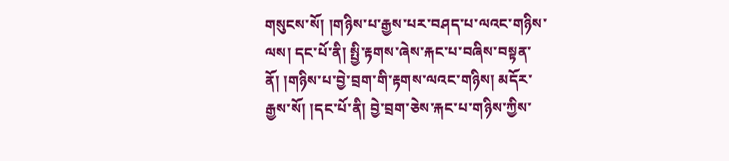གསུངས་སོ། །གཉིས་པ་རྒྱས་པར་བཤད་པ་ལའང་གཉིས་ལས། དང་པོ་ནི། སྤྱི་རྟགས་ཞེས་རྐང་པ་བཞིས་བསྟན་ནོ། །གཉིས་པ་བྱེ་བྲག་གི་རྟགས་ལའང་གཉིས། མདོར་རྒྱས་སོ། །དང་པོ་ནི། བྱེ་བྲག་ཅེས་རྐང་པ་གཉིས་ཀྱིས་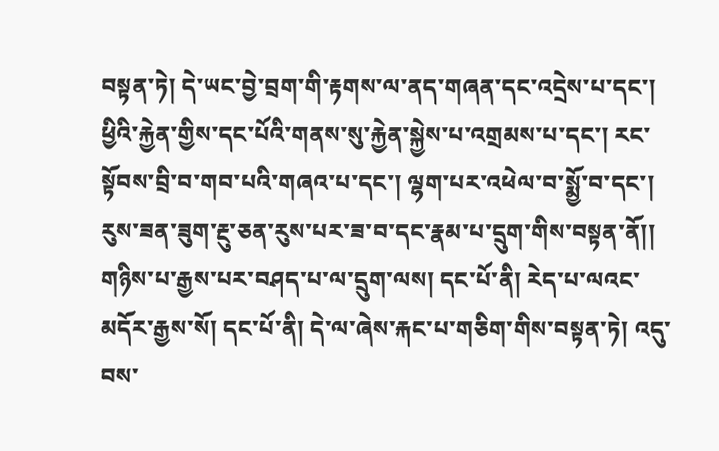བསྟན་ཏེ། དེ་ཡང་བྱེ་བྲག་གི་རྟགས་ལ་ནད་གཞན་དང་འདྲེས་པ་དང་། ཕྱིའི་རྐྱེན་གྱིས་དང་པོའི་གནས་སུ་རྐྱེན་སྐྱེས་པ་འགྲམས་པ་དང་། རང་སྟོབས་བྲི་བ་གབ་པའི་གཞའ་པ་དང་། ལྷག་པར་འཕེལ་བ་སྨྱོ་བ་དང་། རུས་ཟན་ཟུག་རྔུ་ཅན་རུས་པར་ཟ་བ་དང་རྣམ་པ་དྲུག་གིས་བསྟན་ནོ།།
གཉིས་པ་རྒྱས་པར་བཤད་པ་ལ་དྲུག་ལས། དང་པོ་ནི། རེད་པ་ལའང་མདོར་རྒྱས་སོ། དང་པོ་ནི། དེ་ལ་ཞེས་རྐང་པ་གཅིག་གིས་བསྟན་ཏེ། འདུ་བས་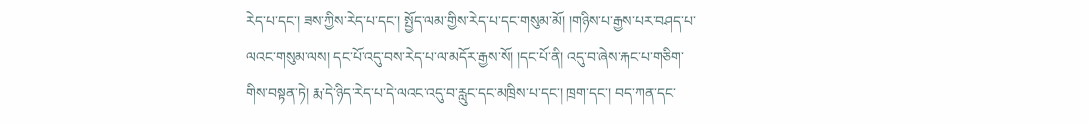རེད་པ་དང་། ཟས་ཀྱིས་རེད་པ་དང་། སྤྱོད་ལམ་གྱིས་རེད་པ་དང་གསུམ་མོ། །གཉིས་པ་རྒྱས་པར་བཤད་པ་ལའང་གསུམ་ལས། དང་པོ་འདུ་བས་རེད་པ་ལ་མདོར་རྒྱས་སོ། །དང་པོ་ནི། འདུ་བ་ཞེས་རྐང་པ་གཅིག་གིས་བསྟན་ཏེ། རྨ་དེ་ཉིད་རེད་པ་དེ་ལའང་འདུ་བ་རླུང་དང་མཁྲིས་པ་དང་། ཁྲག་དང་། བད་ཀན་དང་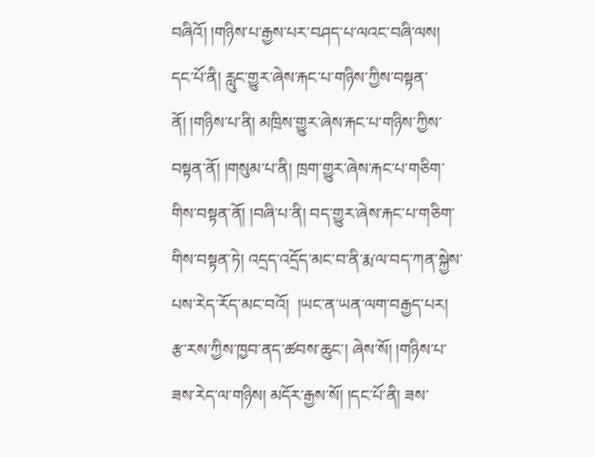བཞིའོ། །གཉིས་པ་རྒྱས་པར་བཤད་པ་ལའང་བཞི་ལས། དང་པོ་ནི། རླུང་གྱུར་ཞེས་རྐང་པ་གཉིས་ཀྱིས་བསྟན་ནོ། །གཉིས་པ་ནི། མཁྲིས་གྱུར་ཞེས་རྐང་པ་གཉིས་ཀྱིས་བསྟན་ནོ། །གསུམ་པ་ནི། ཁྲག་གྱུར་ཞེས་རྐང་པ་གཅིག་གིས་བསྟན་ནོ། །བཞི་པ་ནི། བད་གྱུར་ཞེས་རྐང་པ་གཅིག་གིས་བསྟན་ཏེ། འདྲད་འདྲོད་མང་བ་ནི་རྨ་ལ་བད་ཀན་སྐྱེས་པས་རེད་རོད་མང་བའོ།  །ཡང་ན་ཡན་ལག་བརྒྱད་པར། རྩ་རས་ཀྱིས་ཁྱབ་ནད་ཚབས་ཆུང་། ཞེས་སོ། །གཉིས་པ་ཟས་རེད་ལ་གཉིས། མདོར་རྒྱས་སོ། །དང་པོ་ནི། ཟས་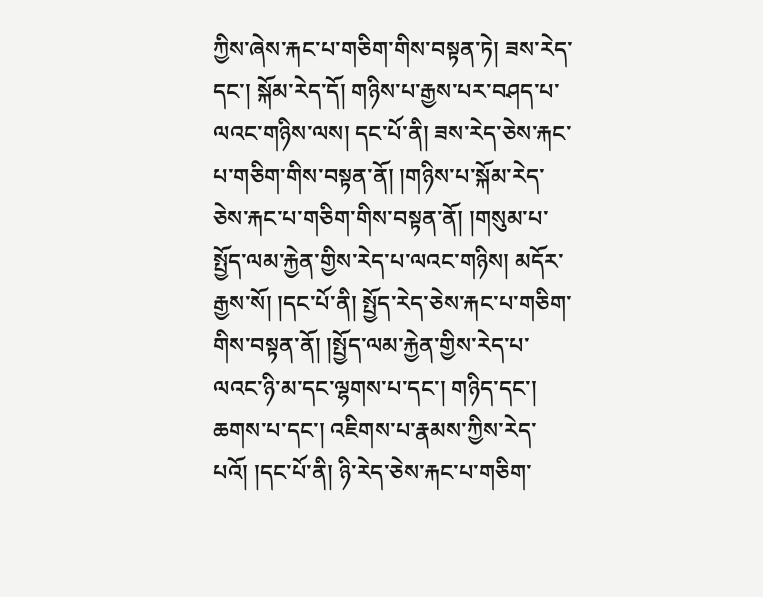ཀྱིས་ཞེས་རྐང་པ་གཅིག་གིས་བསྟན་ཏེ། ཟས་རེད་དང་། སྐོམ་རེད་དོ། གཉིས་པ་རྒྱས་པར་བཤད་པ་ལའང་གཉིས་ལས། དང་པོ་ནི། ཟས་རེད་ཅེས་རྐང་པ་གཅིག་གིས་བསྟན་ནོ། །གཉིས་པ་སྐོམ་རེད་ཅེས་རྐང་པ་གཅིག་གིས་བསྟན་ནོ། །གསུམ་པ་སྤྱོད་ལམ་རྐྱེན་གྱིས་རེད་པ་ལའང་གཉིས། མདོར་རྒྱས་སོ། །དང་པོ་ནི། སྤྱོད་རེད་ཅེས་རྐང་པ་གཅིག་གིས་བསྟན་ནོ། །སྤྱོད་ལམ་རྐྱེན་གྱིས་རེད་པ་ལའང་ཉི་མ་དང་ལྷགས་པ་དང་། གཉིད་དང་། ཆགས་པ་དང་། འཇིགས་པ་རྣམས་ཀྱིས་རེད་པའོ། །དང་པོ་ནི། ཉི་རེད་ཅེས་རྐང་པ་གཅིག་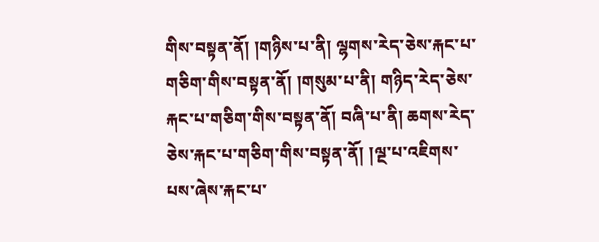གིས་བསྟན་ནོ། །གཉིས་པ་ནི། ལྷགས་རེད་ཅེས་རྐང་པ་གཅིག་གིས་བསྟན་ནོ། །གསུམ་པ་ནི། གཉིད་རེད་ཅེས་རྐང་པ་གཅིག་གིས་བསྟན་ནོ། བཞི་པ་ནི། ཆགས་རེད་ཅེས་རྐང་པ་གཅིག་གིས་བསྟན་ནོ། །ལྔ་པ་འཇིགས་པས་ཞེས་རྐང་པ་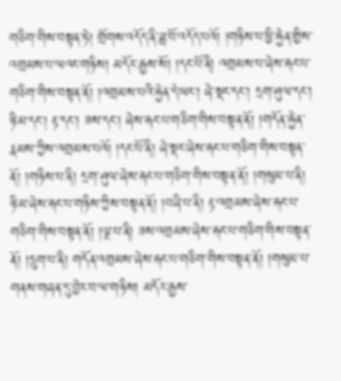གཅིག་གིས་བསྟན་ཏེ། གྲོགས་འདོད་ནི་ཟླ་བོ་འདོད་པའོ། །གཉིས་པ་ཕྱི་རྐྱེན་གྱིས་འགྲམས་པ་ལའང་གཉིས། མདོར་རྒྱས་སོ། །དང་པོ་ནི། འགྲམས་པ་ཞེས་རྐང་པ་གཅིག་གིས་བསྟན་ནོ། །འགྲམས་པའི་རྐྱེན་དེ་ཡང་། ཞེ་སྡང་དང་། དྲག་ཤུལ་དང་། ཉི་མ་དང་། རྟ་དང་། ཟས་དང་། ཞེས་རྐང་པ་གཅིག་གིས་བསྟན་ནོ། །གདོན་རྐྱེན་རྣམས་ཀྱིས་འགྲམས་པའོ། །དང་པོ་ནི། ཞེ་སྡང་ཞེས་རྐང་པ་གཅིག་གིས་བསྟན་ནོ། །གཉིས་པ་ནི། དྲག་ཤུལ་ཞེས་རྐང་པ་གཅིག་གིས་བསྟན་ནོ། །གསུམ་པ་ནི། ཉི་མ་ཞེས་རྐང་པ་གཉིས་ཀྱིས་བསྟན་ནོ། །བཞི་པ་ནི། རྟ་འགྲམས་ཞེས་རྐང་པ་གཅིག་གིས་བསྟན་ནོ། །ལྔ་པ་ནི། ཟས་འགྲམས་ཞེས་རྐང་པ་གཅིག་གིས་བསྟན་ནོ། །དྲུག་པ་ནི། གདོན་འགྲམས་ཞེས་རྐང་པ་གཅིག་གིས་བསྟན་ནོ། །གསུམ་པ་གནས་གཞན་དུ་བྱེར་བ་ལ་གཉིས། མདོར་རྒྱས་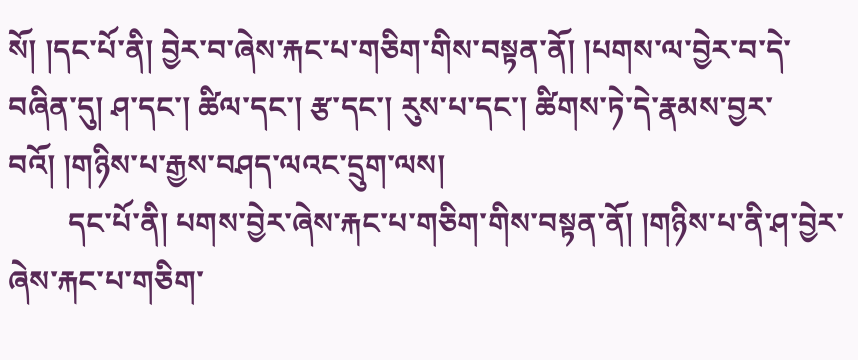སོ། །དང་པོ་ནི། བྱེར་བ་ཞེས་རྐང་པ་གཅིག་གིས་བསྟན་ནོ། །པགས་ལ་བྱེར་བ་དེ་བཞིན་དུ། ཤ་དང་། ཚིལ་དང་། རྩ་དང་། རུས་པ་དང་། ཚིགས་ཏེ་དེ་རྣམས་བྱར་བའོ། །གཉིས་པ་རྒྱས་བཤད་ལའང་དྲུག་ལས།
        དང་པོ་ནི། པགས་བྱེར་ཞེས་རྐང་པ་གཅིག་གིས་བསྟན་ནོ། །གཉིས་པ་ནི་ཤ་བྱེར་ཞེས་རྐང་པ་གཅིག་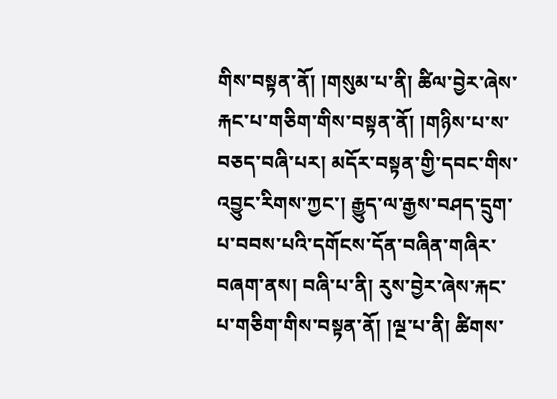གིས་བསྟན་ནོ། །གསུམ་པ་ནི། ཚིལ་བྱེར་ཞེས་རྐང་པ་གཅིག་གིས་བསྟན་ནོ། །གཉིས་པ་ས་བཅད་བཞི་པར། མདོར་བསྟན་གྱི་དབང་གིས་འབྱུང་རིགས་ཀྱང་། རྒྱུད་ལ་རྒྱས་བཤད་དྲུག་པ་བབས་པའི་དགོངས་དོན་བཞིན་གཞིར་བཞག་ནས། བཞི་པ་ནི། རུས་བྱེར་ཞེས་རྐང་པ་གཅིག་གིས་བསྟན་ནོ། །ལྔ་པ་ནི། ཚིགས་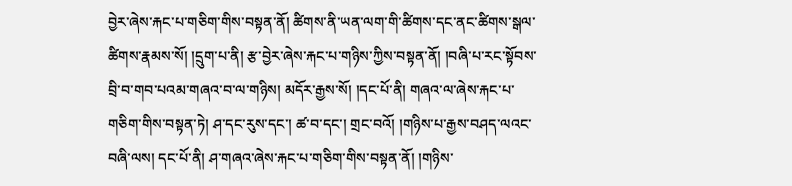བྱེར་ཞེས་རྐང་པ་གཅིག་གིས་བསྟན་ནོ། ཚིགས་ནི་ཡན་ལག་གི་ཚིགས་དང་ནང་ཚིགས་སྒལ་ཚིགས་རྣམས་སོ། །དྲུག་པ་ནི། རྩ་བྱེར་ཞེས་རྐང་པ་གཉིས་ཀྱིས་བསྟན་ནོ། །བཞི་པ་རང་སྟོབས་བྲི་བ་གབ་པའམ་གཞའ་བ་ལ་གཉིས། མདོར་རྒྱས་སོ། །དང་པོ་ནི། གཞའ་ལ་ཞེས་རྐང་པ་གཅིག་གིས་བསྟན་ཏེ། ཤ་དང་རུས་དང་། ཚ་བ་དང་། གྲང་བའོ། །གཉིས་པ་རྒྱས་བཤད་ལའང་བཞི་ལས། དང་པོ་ནི། ཤ་གཞའ་ཞེས་རྐང་པ་གཅིག་གིས་བསྟན་ནོ། །གཉིས་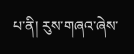པ་ནི། རུས་གཞའ་ཞེས་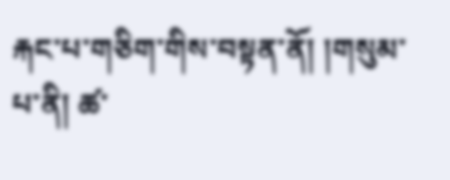རྐང་པ་གཅིག་གིས་བསྟན་ནོ། །གསུམ་པ་ནི། ཚ་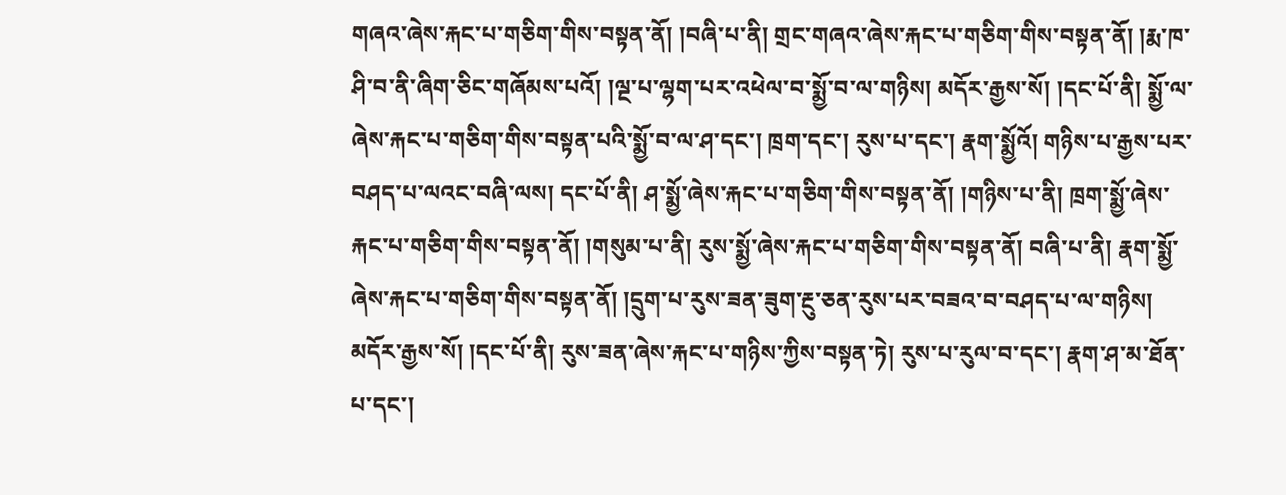གཞའ་ཞེས་རྐང་པ་གཅིག་གིས་བསྟན་ནོ། །བཞི་པ་ནི། གྲང་གཞའ་ཞེས་རྐང་པ་གཅིག་གིས་བསྟན་ནོ། །རྨ་ཁ་ཤི་བ་ནི་ཞིག་ཅིང་གཞོམས་པའོ། །ལྔ་པ་ལྷག་པར་འཕེལ་བ་སྨྱོ་བ་ལ་གཉིས། མདོར་རྒྱས་སོ། །དང་པོ་ནི། སྨྱོ་ལ་ཞེས་རྐང་པ་གཅིག་གིས་བསྟན་པའི་སྨྱོ་བ་ལ་ཤ་དང་། ཁྲག་དང་། རུས་པ་དང་། རྣག་སྨྱོའོ། གཉིས་པ་རྒྱས་པར་བཤད་པ་ལའང་བཞི་ལས། དང་པོ་ནི། ཤ་སྨྱོ་ཞེས་རྐང་པ་གཅིག་གིས་བསྟན་ནོ། །གཉིས་པ་ནི། ཁྲག་སྨྱོ་ཞེས་རྐང་པ་གཅིག་གིས་བསྟན་ནོ། །གསུམ་པ་ནི། རུས་སྨྱོ་ཞེས་རྐང་པ་གཅིག་གིས་བསྟན་ནོ། བཞི་པ་ནི། རྣག་སྨྱོ་ཞེས་རྐང་པ་གཅིག་གིས་བསྟན་ནོ། །དྲུག་པ་རུས་ཟན་ཟུག་རྔུ་ཅན་རུས་པར་བཟའ་བ་བཤད་པ་ལ་གཉིས། མདོར་རྒྱས་སོ། །དང་པོ་ནི། རུས་ཟན་ཞེས་རྐང་པ་གཉིས་ཀྱིས་བསྟན་ཏེ། རུས་པ་རུལ་བ་དང་། རྣག་ཤ་མ་ཐོན་པ་དང་།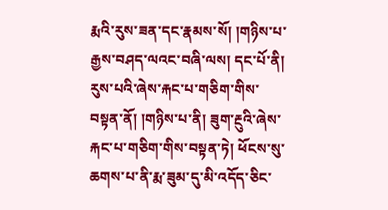རྨའི་རུས་ཟན་དང་རྣམས་སོ། །གཉིས་པ་རྒྱས་བཤད་ལའང་བཞི་ལས། དང་པོ་ནི། རུས་པའི་ཞེས་རྐང་པ་གཅིག་གིས་བསྟན་ནོ། །གཉིས་པ་ནི། ཟུག་རྔུའི་ཞེས་རྐང་པ་གཅིག་གིས་བསྟན་ཏེ། ཕོངས་སུ་ཆགས་པ་ནི་རྨ་ཟུམ་དུ་མི་འདོད་ཅིང་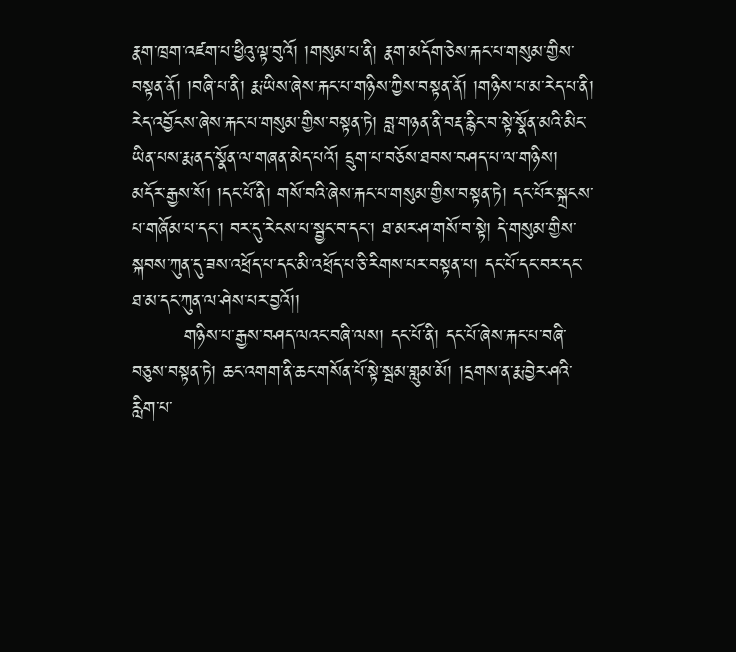རྣག་ཁྲག་འཛག་པ་ཕྱིའུ་ལྟ་བུའོ། །གསུམ་པ་ནི། རྣག་མདོག་ཅེས་རྐང་པ་གསུམ་གྱིས་བསྟན་ནོ། །བཞི་པ་ནི། རྨ་ཡིས་ཞེས་རྐང་པ་གཉིས་ཀྱིས་བསྟན་ནོ། །གཉིས་པ་མ་རེད་པ་ནི། རེད་འབྱོངས་ཞེས་རྐང་པ་གསུམ་གྱིས་བསྟན་ཏེ། བླ་གཉན་ནི་བརྡ་རྙིང་བ་སྟེ་སྣོན་མའི་མིང་ཡིན་པས་རྨ་ནད་སྣོན་ལ་གཞན་མེད་པའོ། དྲུག་པ་བཅོས་ཐབས་བཤད་པ་ལ་གཉིས། མདོར་རྒྱས་སོ། །དང་པོ་ནི། གསོ་བའི་ཞེས་རྐང་པ་གསུམ་གྱིས་བསྟན་ཏེ། དང་པོར་སྐྲངས་པ་གཞོམ་པ་དང་། བར་དུ་རེངས་པ་སྦྱང་བ་དང་། ཐ་མར་ཤ་གསོ་བ་སྟེ། དེ་གསུམ་གྱིས་སྐབས་ཀུན་དུ་ཟས་འཕྲོད་པ་དང་མི་འཕྲོད་པ་ཅི་རིགས་པར་བསྟན་པ། དང་པོ་དང་བར་དང་ཐ་མ་དང་ཀུན་ལ་ཤེས་པར་བྱའོ།།
        གཉིས་པ་རྒྱས་བཤད་ལའང་བཞི་ལས། དང་པོ་ནི། དང་པོ་ཞེས་རྐང་པ་བཞི་བཅུས་བསྟན་ཏེ། ཆང་འགག་ནི་ཆང་གསོན་པོ་སྟེ་སྦམ་གླུམ་མོ། །དྲགས་ན་རྨ་བྱེར་ཤའི་རླིག་པ་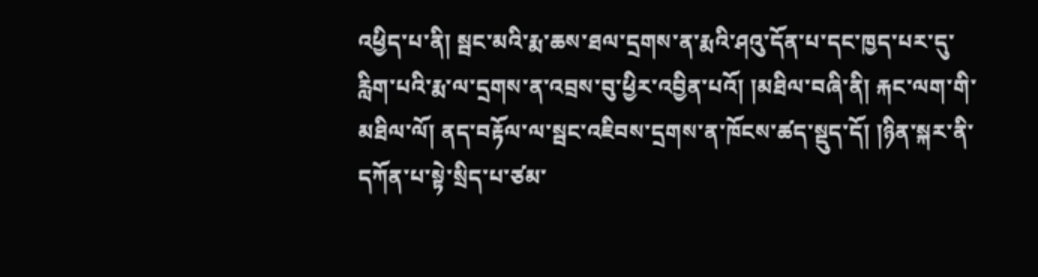འཕྱིད་པ་ནི། སྦང་མའི་རྨ་ཆས་ཐལ་དྲགས་ན་རྨའི་ཤའུ་དོན་པ་དང་ཁྱད་པར་དུ་རླིག་པའི་རྨ་ལ་དྲགས་ན་འབྲས་བུ་ཕྱིར་འབྱིན་པའོ། །མཐིལ་བཞི་ནི། རྐང་ལག་གི་མཐིལ་ལོ། ནད་བརྟོལ་ལ་སྦང་འཇིབས་དྲགས་ན་ཁོངས་ཚད་སྡུད་དོ། །ཉིན་སྐར་ནི་དཀོན་པ་སྟེ་སྲིད་པ་ཙམ་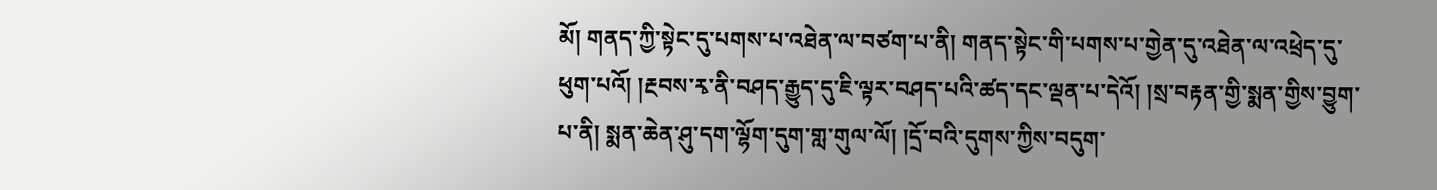མོ། གནད་ཀྱི་སྟེང་དུ་པགས་པ་འཐེན་ལ་བཙག་པ་ནི། གནད་སྟེང་གི་པགས་པ་གྱེན་དུ་འཐེན་ལ་འཕྲེད་དུ་ཕུག་པའོ། །རྔབས་རྭ་ནི་བཤད་རྒྱུད་དུ་ཇི་ལྟར་བཤད་པའི་ཚད་དང་ལྡན་པ་དེའོ། །སྲ་བརྟན་གྱི་སྨན་གྱིས་བྱུག་པ་ནི། སྨན་ཆེན་ཤུ་དག་ལྷོག་དུག་གླ་གུལ་ལོ། །དྲོ་བའི་དུགས་ཀྱིས་བདུག་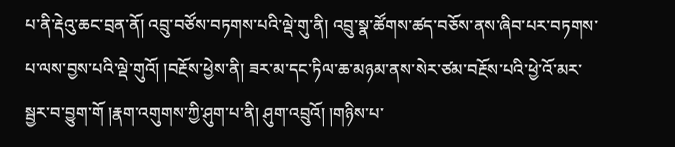པ་ནི་རྡེའུ་ཆང་བྲན་ནོ། འབྲུ་བཙོས་བཏགས་པའི་ལྡེ་གུ་ནི། འབྲུ་སྣ་ཚོགས་ཚད་བཅོས་ནས་ཞིབ་པར་བཏགས་པ་ལས་བྱས་པའི་ལྡེ་གུའོ། །བརྔོས་ཕྱེས་ནི། ཟར་མ་དང་ཏིལ་ཆ་མཉམ་ནས་སེར་ཙམ་བརྔོས་པའི་ཕྱེ་འོ་མར་སྦྱར་བ་བྱུག་གོ །རྣག་འགུགས་ཀྱི་ཤུག་པ་ནི། ཤུག་འབྲུའོ། །གཉིས་པ་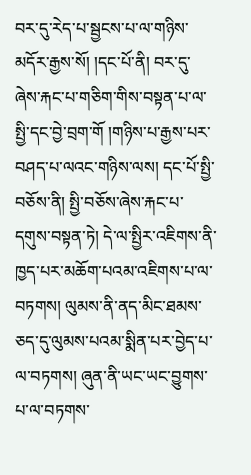བར་དུ་རེད་པ་སྦྱངས་པ་ལ་གཉིས་མདོར་རྒྱས་སོ། །དང་པོ་ནི། བར་དུ་ཞེས་རྐང་པ་གཅིག་གིས་བསྟན་པ་ལ་སྤྱི་དང་བྱེ་བྲག་གོ །གཉིས་པ་རྒྱས་པར་བཤད་པ་ལའང་གཉིས་ལས། དང་པོ་སྤྱི་བཅོས་ནི། སྤྱི་བཅོས་ཞེས་རྐང་པ་དགུས་བསྟན་ཏེ། དེ་ལ་སྤྱིར་འཇིགས་ནི་ཁྱད་པར་མཆོག་པའམ་འཇིགས་པ་ལ་བཏགས། ལུམས་ནི་ནད་མིང་ཐམས་ཅད་དུ་ལུམས་པའམ་སྨིན་པར་བྱེད་པ་ལ་བཏགས། ཞུན་ནི་ཡང་ཡང་བྱུགས་པ་ལ་བཏགས་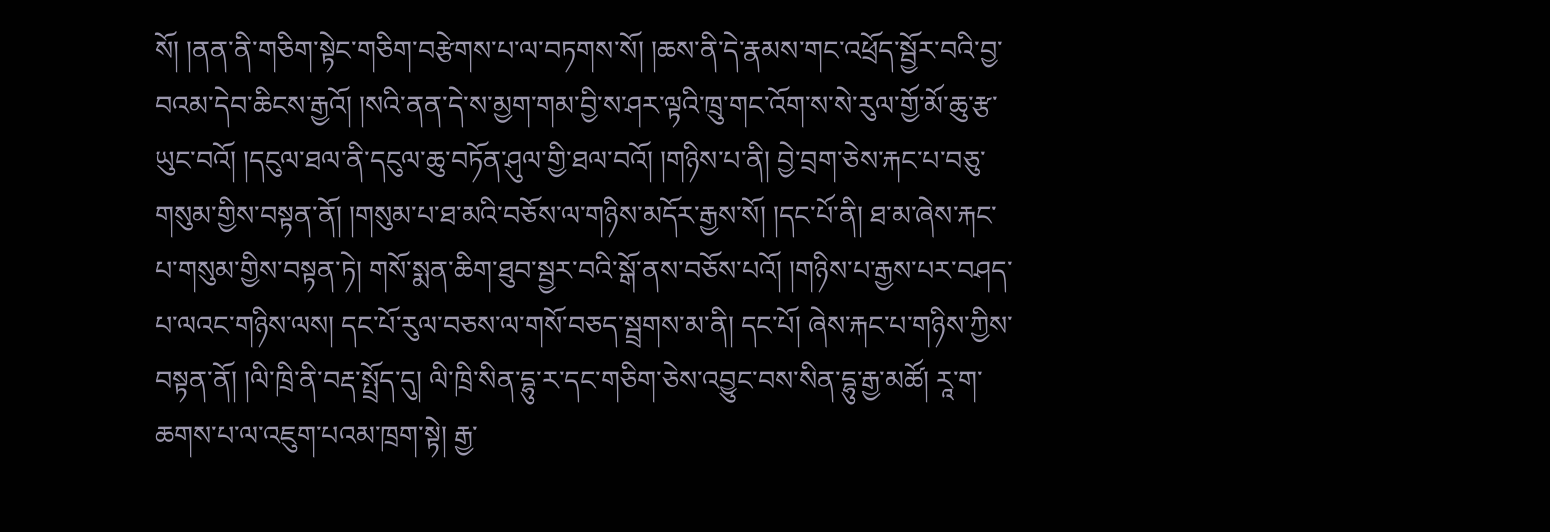སོ། །ནན་ནི་གཅིག་སྟེང་གཅིག་བརྩེགས་པ་ལ་བཏགས་སོ། །ཆས་ནི་དེ་རྣམས་གང་འཕྲོད་སྦྱོར་བའི་བྱ་བའམ་དེབ་ཆིངས་རྒྱའོ། །སའི་ནན་དེ་ས་མྱག་གམ་བྱི་ས་ཤར་ལྟའི་ཁྲུ་གང་འོག་ས་སེ་རུལ་གྱོ་མོ་ཆུ་རྩ་ཡུང་བའོ། །དངུལ་ཐལ་ནི་དངུལ་ཆུ་བཏོན་ཤུལ་གྱི་ཐལ་བའོ། །གཉིས་པ་ནི། བྱེ་བྲག་ཅེས་རྐང་པ་བཅུ་གསུམ་གྱིས་བསྟན་ནོ། །གསུམ་པ་ཐ་མའི་བཅོས་ལ་གཉིས་མདོར་རྒྱས་སོ། །དང་པོ་ནི། ཐ་མ་ཞེས་རྐང་པ་གསུམ་གྱིས་བསྟན་ཏེ། གསོ་སྨན་ཆིག་ཐུབ་སྦྱར་བའི་སྒོ་ནས་བཅོས་པའོ། །གཉིས་པ་རྒྱས་པར་བཤད་པ་ལའང་གཉིས་ལས། དང་པོ་རུལ་བཅས་ལ་གསོ་བཅད་སྦྲགས་མ་ནི། དང་པོ། ཞེས་རྐང་པ་གཉིས་ཀྱིས་བསྟན་ནོ། །ལི་ཁྲི་ནི་བརྡ་སྤྲོད་དུ། ལི་ཁྲི་སིན་དྷུ་ར་དང་གཅིག་ཅེས་འབྱུང་བས་སིན་དྷུ་རྒྱ་མཚོ། རཱ་ག་ཆགས་པ་ལ་འཇུག་པའམ་ཁྲག་སྟེ། རྒྱ་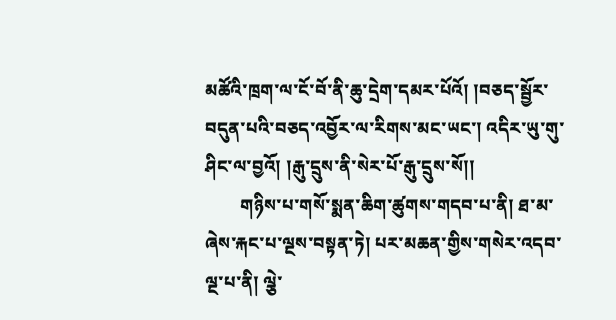མཚོའི་ཁྲག་ལ་ངོ་བོ་ནི་ཆུ་དྲེག་དམར་པོའོ། །བཅད་སྦྱོར་བདུན་པའི་བཅད་འབྱོར་ལ་རིགས་མང་ཡང་། འདིར་ཡུ་གུ་ཤིང་ལ་བྱའོ། །རྒུ་དྲུས་ནི་སེར་པོ་རྒུ་དྲུས་སོ།།
        གཉིས་པ་གསོ་སྨན་ཆིག་ཚུགས་གདབ་པ་ནི། ཐ་མ་ཞེས་རྐང་པ་ལྔས་བསྟན་ཏེ། པར་མཆན་གྱིས་གསེར་འདབ་ལྔ་པ་ནི། ལྕེ་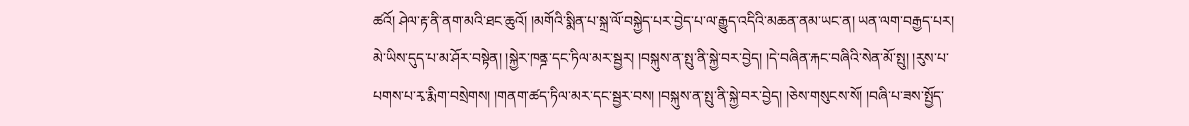ཚའོ། ཤེལ་རྟ་ནི་ནག་མའི་ཐང་ཆུའོ། །མགོའི་སྨིན་པ་སྐྲ་ལོ་བསྐྱེད་པར་བྱེད་པ་ལ་རྒྱུད་འདིའི་མཆན་ནམ་ཡང་ན། ཡན་ལག་བརྒྱད་པར། མེ་ཡིས་དུད་པ་མ་ཤོར་བསྟེན། །སྐྱེར་ཁནྜ་དང་ཏིལ་མར་སྦྱར། །བསྐུས་ན་སྤུ་ནི་སྐྱེ་བར་བྱེད། །དེ་བཞིན་རྐང་བཞིའི་སེན་མོ་སྤུ། །རུས་པ་པགས་པ་རྭ་རྨིག་བསྲེགས། །གནག་ཚད་ཏིལ་མར་དང་སྦྱར་བས། །བསྐུས་ན་སྤུ་ནི་སྐྱེ་བར་བྱེད། །ཅེས་གསུངས་སོ། །བཞི་པ་ཟས་སྤྱོད་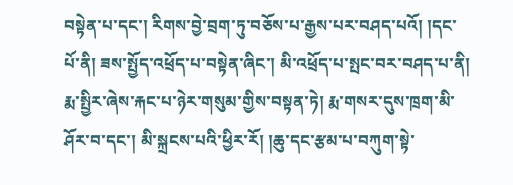བསྟེན་པ་དང་། རིགས་བྱེ་བྲག་ཏུ་བཅོས་པ་རྒྱས་པར་བཤད་པའོ། །དང་པོ་ནི། ཟས་སྤྱོད་འཕྲོད་པ་བསྟེན་ཞིང་། མི་འཕྲོད་པ་སྤང་བར་བཤད་པ་ནི། རྨ་སྤྱིར་ཞེས་རྐང་པ་ཉེར་གསུམ་གྱིས་བསྟན་ཏེ། རྨ་གསར་དུས་ཁྲག་མི་ཤོར་བ་དང་། མི་སྐྲངས་པའི་ཕྱིར་རོ། །ཆུ་དང་རྩམ་པ་བཀུག་སྟེ་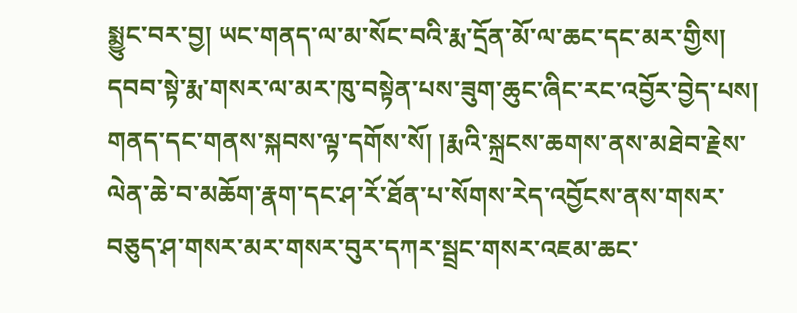སྨྱུང་བར་བྱ། ཡང་གནད་ལ་མ་སོང་བའི་རྨ་དྲོན་མོ་ལ་ཆང་དང་མར་གྱིས། དབབ་སྟེ་རྨ་གསར་ལ་མར་ཁུ་བསྟེན་པས་ཟུག་ཆུང་ཞིང་རང་འབྱོར་བྱེད་པས། གནད་དང་གནས་སྐབས་ལྟ་དགོས་སོ། །རྨའི་སྐྲངས་ཆགས་ནས་མཐེབ་རྗེས་ལེན་ཆེ་བ་མཆོག་རྣག་དང་ཤ་རོ་ཐོན་པ་སོགས་རེད་འབྱོངས་ནས་གསར་བཅུད་ཤ་གསར་མར་གསར་བུར་དཀར་སྦྲང་གསར་འཇམ་ཆང་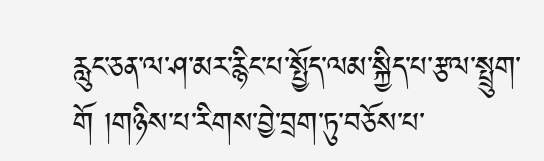རླུང་ཅན་ལ་ཤ་མར་རྙིང་པ་སྤྱོད་ལམ་སྐྱིད་པ་རྩལ་སྤྲུག་གོ །གཉིས་པ་རིགས་བྱེ་བྲག་ཏུ་བཅོས་པ་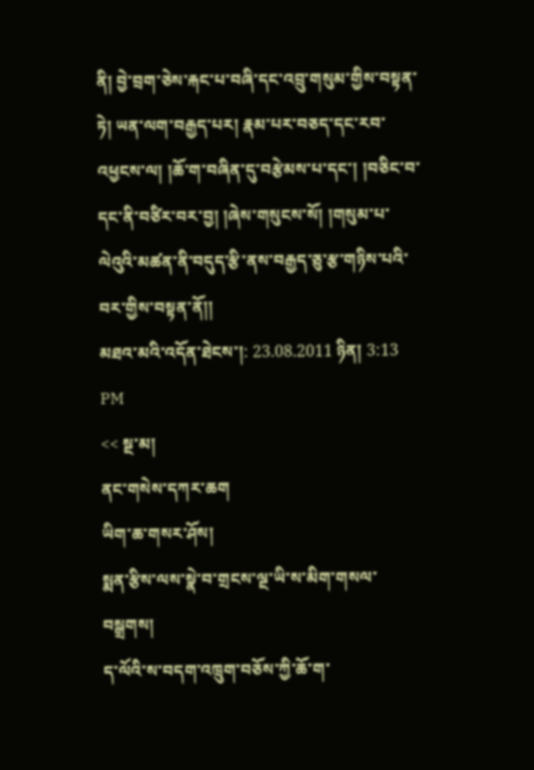ནི། བྱེ་བྲག་ཅེས་རྐང་པ་བཞི་དང་འབྲུ་གསུམ་གྱིས་བསྟན་ཏེ། ཡན་ལག་བརྒྱད་པར། རྣམ་པར་བཅད་དང་རབ་འཕྱངས་ལ། །ཆོ་ག་བཞིན་དུ་བརྩེམས་པ་དང་། །བཅིང་བ་དང་ནི་བཙིར་བར་བྱ། །ཞེས་གསུངས་སོ། །གསུམ་པ་ལེའུའི་མཚན་ནི་བདུད་རྩི་ནས་བརྒྱད་ཅུ་རྩ་གཉིས་པའི་བར་གྱིས་བསྟན་ནོ།།
མཐའ་མའི་འདོན་ཐེངས་།: 23.08.2011 ཉིན། 3:13 PM
<< སྔ་མ།
ནང་གསེས་དཀར་ཆག
ཡིག་ཆ་གསར་ཤོས།
སྨན་རྩིས་ལས་སྣེ་བ་གྲངས་ལྔ་ཡི་ས་མིག་གསལ་བསྒྲགས།
ད་ལོའི་ས་བདག་འཁྲུག་བཅོས་ཀྱི་ཆོ་ག་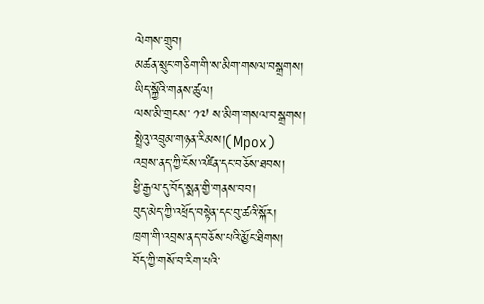ལེགས་གྲུབ།
མཚན་སྲུང་གཅིག་གི་ས་མིག་གསལ་བསྒྲགས།
ཡིད་སྐྱོའི་གནས་ཚུལ།
ལས་མི་གྲངས་ ༡༧ ས་མིག་གསལ་བསྒྲགས།
སྤྲེའུ་འབྲུམ་གཉན་རིམས།(Mpox)
འབྲས་ནད་ཀྱི་ངོས་འཛིན་དང་བཅོས་ཐབས།
ཕྱི་རྒྱལ་དུ་བོད་སྨན་གྱི་གནས་བབ།
བུད་མེད་ཀྱི་འཕྲོད་བསྟེན་དང་བུ་ཚའི་སྐོར།
ཁྲག་གི་འབྲས་ནད་བཅོས་པའི་མྱོང་ཐིགས།
བོད་ཀྱི་གསོ་བ་རིག་པའི་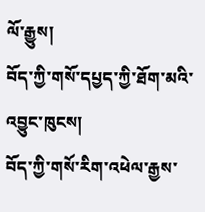ལོ་རྒྱུས།
བོད་ཀྱི་གསོ་དཔྱད་ཀྱི་ཐོག་མའི་འབྱུང་ཁུངས།
བོད་ཀྱི་གསོ་རིག་འཕེལ་རྒྱས་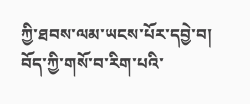ཀྱི་ཐབས་ལམ་ཡངས་པོར་དབྱེ་བ།
བོད་ཀྱི་གསོ་བ་རིག་པའི་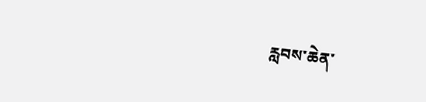རླབས་ཆེན་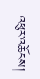འཕུར་འཆོངས།